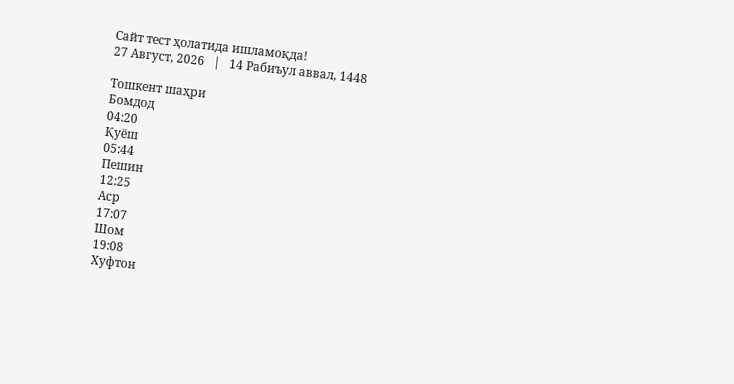Сайт тест ҳолатида ишламоқда!
27 Август, 2026   |   14 Рабиъул аввал, 1448

Тошкент шаҳри
Бомдод
04:20
Қуёш
05:44
Пешин
12:25
Аср
17:07
Шом
19:08
Хуфтон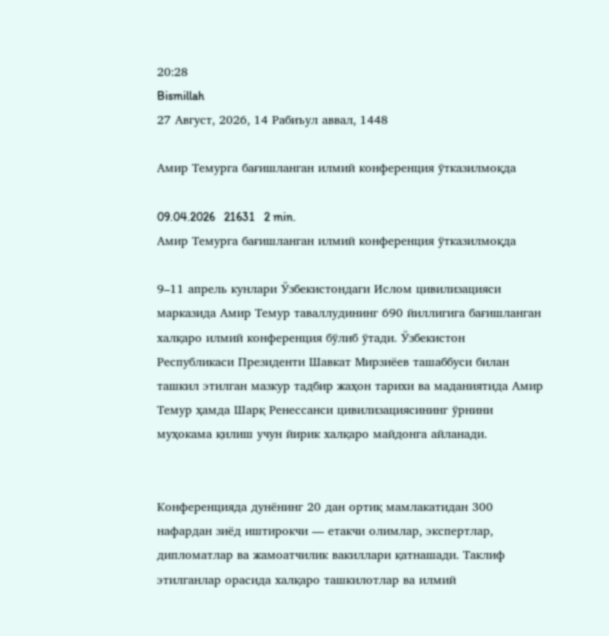20:28
Bismillah
27 Август, 2026, 14 Рабиъул аввал, 1448

Амир Темурга бағишланган илмий конференция ўтказилмоқда

09.04.2026   21631   2 min.
Амир Темурга бағишланган илмий конференция ўтказилмоқда

9–11 апрель кунлари Ўзбекистондаги Ислом цивилизацияси марказида Амир Темур таваллудининг 690 йиллигига бағишланган халқаро илмий конференция бўлиб ўтади. Ўзбекистон Республикаси Президенти Шавкат Мирзиёев ташаббуси билан ташкил этилган мазкур тадбир жаҳон тарихи ва маданиятида Амир Темур ҳамда Шарқ Ренессанси цивилизациясининг ўрнини муҳокама қилиш учун йирик халқаро майдонга айланади.


Конференцияда дунёнинг 20 дан ортиқ мамлакатидан 300 нафардан зиёд иштирокчи — етакчи олимлар, экспертлар, дипломатлар ва жамоатчилик вакиллари қатнашади. Таклиф этилганлар орасида халқаро ташкилотлар ва илмий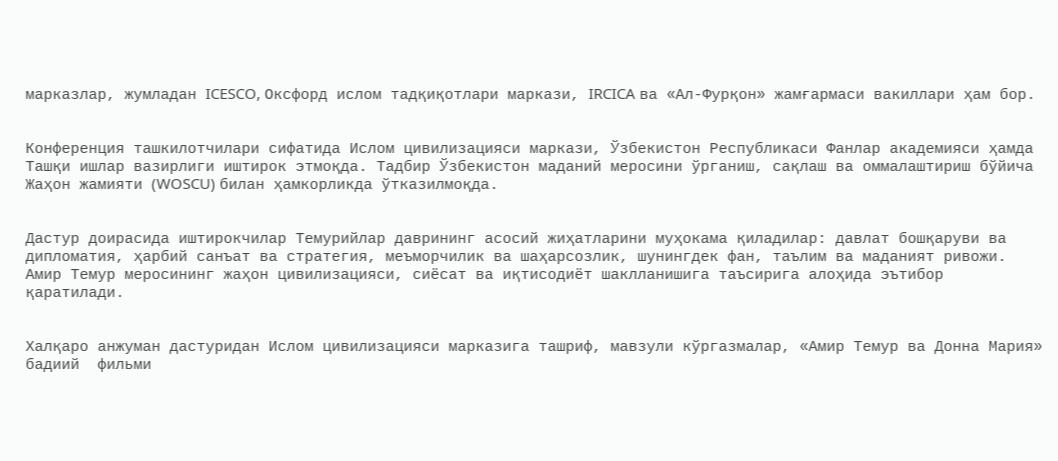марказлар, жумладан ICESCO, Оксфорд ислом тадқиқотлари маркази, IRCICA ва «Ал-Фурқон» жамғармаси вакиллари ҳам бор.


Конференция ташкилотчилари сифатида Ислом цивилизацияси маркази, Ўзбекистон Республикаси Фанлар академияси ҳамда Ташқи ишлар вазирлиги иштирок этмоқда. Тадбир Ўзбекистон маданий меросини ўрганиш, сақлаш ва оммалаштириш бўйича Жаҳон жамияти (WOSCU) билан ҳамкорликда ўтказилмоқда.


Дастур доирасида иштирокчилар Темурийлар даврининг асосий жиҳатларини муҳокама қиладилар: давлат бошқаруви ва дипломатия, ҳарбий санъат ва стратегия, меъморчилик ва шаҳарсозлик, шунингдек фан, таълим ва маданият ривожи. Амир Темур меросининг жаҳон цивилизацияси, сиёсат ва иқтисодиёт шаклланишига таъсирига алоҳида эътибор қаратилади.


Халқаро анжуман дастуридан Ислом цивилизацияси марказига ташриф, мавзули кўргазмалар, «Амир Темур ва Донна Мария» бадиий  фильми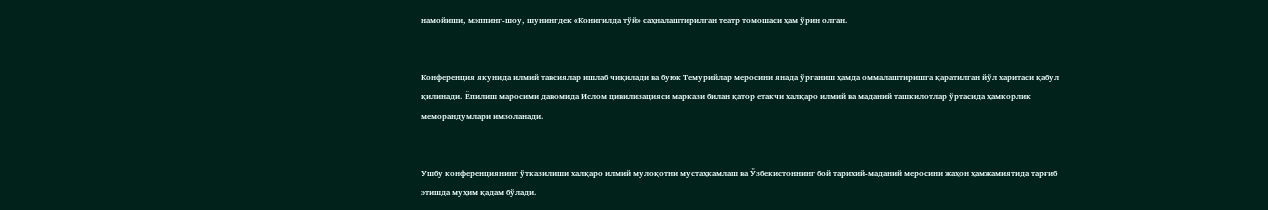намойиши, мэппинг-шоу, шунингдек «Конигилда тўй» саҳналаштирилган театр томошаси ҳам ўрин олган.


Конференция якунида илмий тавсиялар ишлаб чиқилади ва буюк Темурийлар меросини янада ўрганиш ҳамда оммалаштиришга қаратилган йўл харитаси қабул қилинади. Ёпилиш маросими давомида Ислом цивилизацияси маркази билан қатор етакчи халқаро илмий ва маданий ташкилотлар ўртасида ҳамкорлик меморандумлари имзоланади.


Ушбу конференциянинг ўтказилиши халқаро илмий мулоқотни мустаҳкамлаш ва Ўзбекистоннинг бой тарихий-маданий меросини жаҳон ҳамжамиятида тарғиб этишда муҳим қадам бўлади.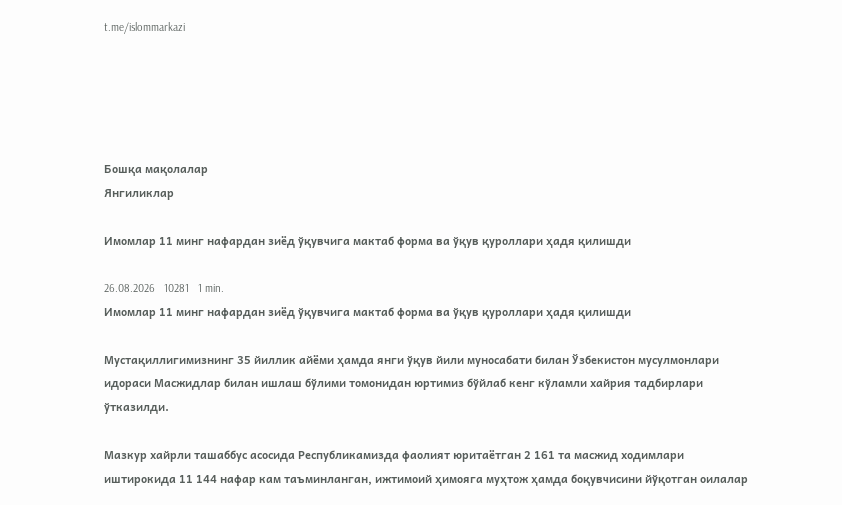t.me/islommarkazi





Бошқа мақолалар
Янгиликлар

Имомлар 11 минг нафардан зиёд ўқувчига мактаб форма ва ўқув қуроллари ҳадя қилишди

26.08.2026   10281   1 min.
Имомлар 11 минг нафардан зиёд ўқувчига мактаб форма ва ўқув қуроллари ҳадя қилишди

Мустақиллигимизнинг 35 йиллик айёми ҳамда янги ўқув йили муносабати билан Ўзбекистон мусулмонлари идораси Масжидлар билан ишлаш бўлими томонидан юртимиз бўйлаб кенг кўламли хайрия тадбирлари ўтказилди.

Мазкур хайрли ташаббус асосида Республикамизда фаолият юритаётган 2 161 та масжид ходимлари иштирокида 11 144 нафар кам таъминланган, ижтимоий ҳимояга муҳтож ҳамда боқувчисини йўқотган оилалар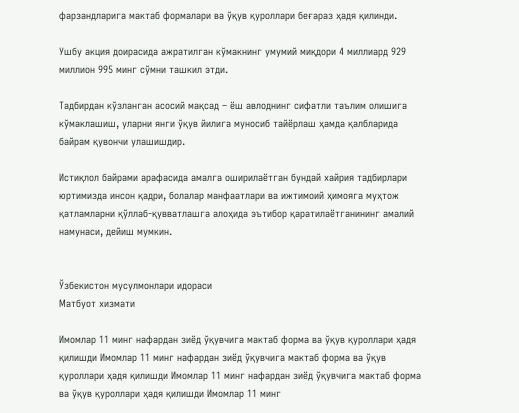фарзандларига мактаб формалари ва ўқув қуроллари беғараз ҳадя қилинди.

Ушбу акция доирасида ажратилган кўмакнинг умумий миқдори 4 миллиард 929 миллион 995 минг сўмни ташкил этди.

Тадбирдан кўзланган асосий мақсад – ёш авлоднинг сифатли таълим олишига кўмаклашиш, уларни янги ўқув йилига муносиб тайёрлаш ҳамда қалбларида байрам қувончи улашишдир.

Истиқлол байрами арафасида амалга оширилаётган бундай хайрия тадбирлари юртимизда инсон қадри, болалар манфаатлари ва ижтимоий ҳимояга муҳтож қатламларни қўллаб-қувватлашга алоҳида эътибор қаратилаётганининг амалий намунаси, дейиш мумкин.


Ўзбекистон мусулмонлари идораси
Матбуот хизмати

Имомлар 11 минг нафардан зиёд ўқувчига мактаб форма ва ўқув қуроллари ҳадя қилишди Имомлар 11 минг нафардан зиёд ўқувчига мактаб форма ва ўқув қуроллари ҳадя қилишди Имомлар 11 минг нафардан зиёд ўқувчига мактаб форма ва ўқув қуроллари ҳадя қилишди Имомлар 11 минг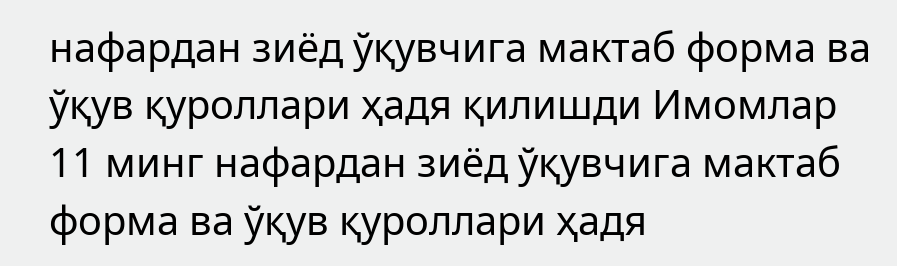нафардан зиёд ўқувчига мактаб форма ва ўқув қуроллари ҳадя қилишди Имомлар 11 минг нафардан зиёд ўқувчига мактаб форма ва ўқув қуроллари ҳадя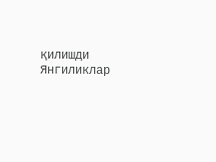қилишди
Янгиликлар